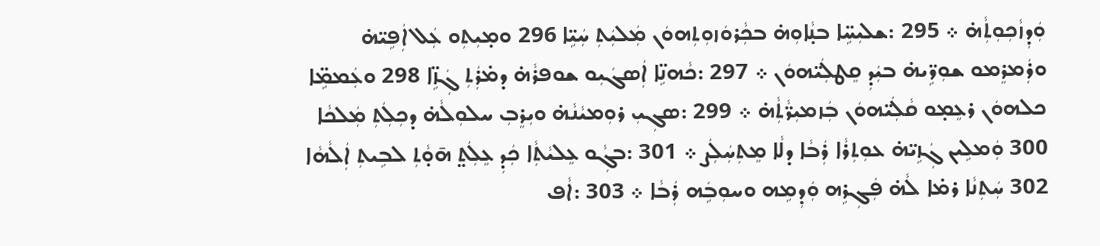ܘܲܕܼܙܵܟܼܘܼܬܼܵܗ̇ ܀ 295 :ܫܠܝܼܚܹ̈ܐ ܒܢ̣ܵܐܘܼܗ̇ ܒܟܼܵܪܘܿܙܘܼܬܼܗܘܿܢ ܡܲܠܝܲܬܼ ܚܲܝܹ̈ܐ 296 ܘܡ̣ܝܼܬܼܘ ܥܲܠ ܐܲܦܹܝ̈ܗ̇ ܘܪܲܡܪܸܡܘ ܫܘܼܪܹ̈ܝܗ̇ ܒܝܲܕܼ ܩܸܛܠܲܝ̈ܗܘܿܢ ܀ 297 :ܟܵܗܢܹ̈ܐ ܐܲܣܓܿܝܼܘ ܫܘܦܪܵܗ̇ ܕܡ̇ܪܲܬܼ ܓܲܙܹ̈ܐ 298 ܘܥܲܡܡܹ̈ܐ ܟܠܗܘܿܢ ܪܥܸܡ̣ܘ ܩܵܠܲܝ̈ܗܘܿܢ ܒܲܙܡܝܼܪ̈ܵܬܼܵܗ̇ ܀ 299 :ܣܓܼܝܼ ܪܘܼܡܝܵܢܵܗ̇ ܘܝܼܪܸܒܼ ܚܠܘܼܠܵܗ̇ ܕܟܼܠܲܬܼ ܡܲܠܟܵܐ 300 ܘܲܡܠܹܝܢ ܓܲܙܹܝ̈ܗ̇ ܥܘܼܬܼܪܵܐ ܪܲܒܵܐ ܕܠܵܐ ܡܸܬܼܚܲܠܲܨ ܀ 301 :ܒܓܼܵܘ ܥܸܠܝܵܬܼܵܐ ܟܲܕܼ ܥܸܠܲܬ̤ ܗ̄ܘ̣ܵܬܼ ܠܒܹܝܬܼ ܐܲܠܵܗܵܐ 302 ܚܲܬܼܢܵܐ ܪܡ̇ܐ ܠܵܗ̇ ܦܲܓܼܪܹܗ ܘܲܕܼܡܹܗ ܘܚܘܼܒܹܿܗ ܪܲܒܵܐ ܀ 303 :ܐܵܦ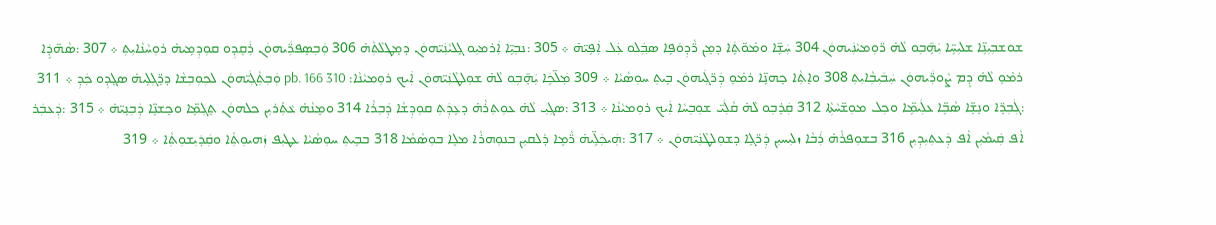ܫܘܫܒܼܝܼܢܹ̈ܐ ܫܠܝܼܚܹ̈ܐ ܝܲܗ̣̄ܒܼܘ ܠܵܗ̇ ܪ̈ܘܼܡܝܵܢܲܝܗܘܿܢ 304 ܚܲܫܹ̈ܐ ܘܡ̇ܘ̈ܬܹܿܐ ܕܡ̣ܢ ܪ̈ܵܕܼܘܿܦܹܐ ܣܒ݂ܲܠܘ ܥܲܠ ܐܲܦܹܝ̈ܗ̇ ܀ 305 :ܢܒܼܝܹ̈ܐ ܐܲܪܡܝܼܘ ܓܸܠܝܵܢܲܝ̈ܗܘܿܢ ܕܡܸܛܠܵܬܼܵܗ̇ 306 ܘܲܒܼܣܸܦܪ̈ܲܝܗܘܿܢ ܪܲܩܸܕܼܘ ܩܘܼܕܼܡܹܝܗ̇ ܪܘܼܚܵܢܵܐܝܼܬܼ ܀ 307 :ܣܵܗ̈ܕܹܿܐ ܪܡ̇ܘ̣ ܠܵܗ̇ ܕܸܡ ܨܵܘܪ̈ܲܝܗܘܿܢ ܚܲܒܿܝܼܒܼܵܐܝܼܬܼ 308 ܘܐܸܬܼܵܐ ܟܸܗܢܹ̈ܐ ܪܡ̇ܘ̣ ܕܲܪ̈ܓܲܝܗܘܿܢ ܒܹܝܬܼ ܚܘܼܣܵܝܵܐ ܀ 309 ܡܲܠ̈ܟܹܿܐ ܝܲܗ̣̄ܒܼܘ ܠܵܗ̇ ܫܘܼܠܛܵܢܲܝ̈ܗܘܿܢ ܐܲܝܟ ܪܘܼܡܝܵܢܵܐ: pb. 166 310 ܘܲܒܼܬܼܵܓܲܝ̈ܗܘܿܢ ܠܟܼܘܼܒܼܫܵܐ ܕܪܸ̈ܓܼܠܹܝܗ̇ ܣܓܸܕܼܘ ܟܲܕܼ ܀ 311 :ܓܲܒܼܪܹ̈ܐ ܘܢܸܫܹ̈ܐ ܣܵܒܹ̈ܐ ܥܠܲܝܡܹ̈ܐ ܘܟܼܠ ܡܘܼܫ̈ܚܵܬܼܵܐ 312 ܩܲܪܸܒܼܘ ܠܵܗ̇ ܩܵܠܲܝ̈ ܫܘܼܒܼܚܵܐ ܐܲܝܟ ܪܘܼܡܝܵܢܵܐ ܀ 313 :ܣܓܼܝܼ ܠܵܗ̇ ܥܘܼܬܼܪܵܗ̇ ܕܥܹܕܲܬܼ ܩܘܼܕܼܫܵܐ ܕܲܒܼܪܵܐ 314 ܘܡܸܢܵܗ̇ ܥܵܬܼ̇ܪܝܼܢ ܟܠܗܘܿܢ ܬܸܓܼܡܹ̈ܐ ܘܟܸܫܢܹ̈ܐ ܕܲܒܼܢܹܝ̈ܗ̇ ܀ 315 :ܕܲܥܒ݂ܲܪ ܐܵܦ ܩܲܝܡܵܝܼܢ ܐܵܦ ܕܲܥܬܼܝܼܕܼܝܼܢ 316 ܒܫܘܼܦܪܵܗ̇ ܪܲܒܵܐ ܙܠܝܼܚܝܼܢ ܕܲܪ̈ܓܹܐ ܕܫܘܼܠܛܵܢܲܝ̈ܗܘܿܢ ܀ 317 :ܗܲܝܟܲܠܹ̈ܝܗ̇ ܪ̈ܵܡܹܐ ܕܵܠܩܝܼܢ ܒܢܘܼܗܪܵܐ ܡܠܸܐ ܒܘܼܣܵܡܵܐ 318 ܒܒܹܝܬܼ ܚܘܼܣܵܝܵܐ ܥܛܝܼܦ ܙܲܗܝܘܼܬܼܵܐ ܘܩܲܕܿܝܼܫܘܼܬܼܵܐ ܀ 319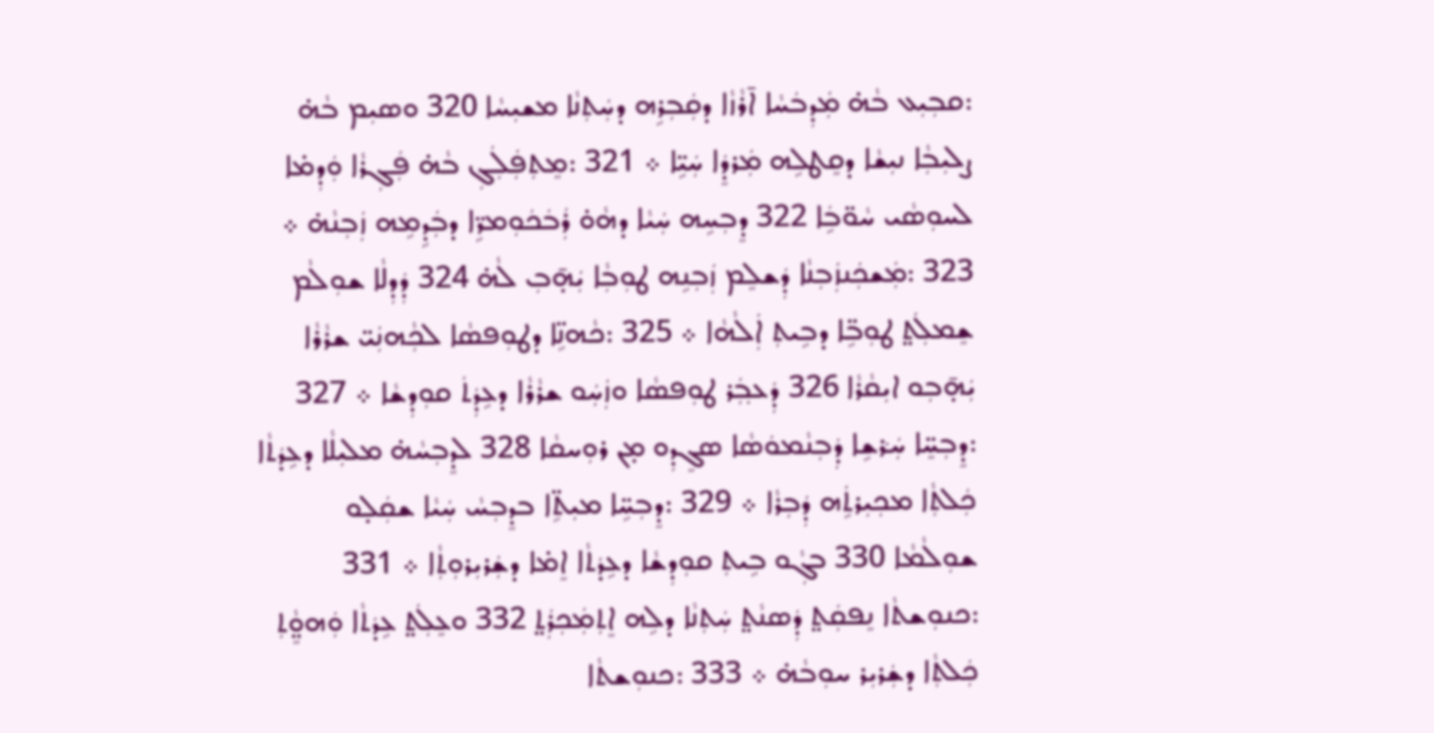:ܩܒܼܝܼܥ ܒܵܗ̇ ܡܲܕܼܒܿܚܵܐ ܐ̄ܪܵܙܵܐ ܕܩܲܒܼܪܹܗ ܕܚܲܬܼܢܵܐ ܡܫܝܼܚܵܐ 320 ܘܣܝܼܡ ܒܵܗ̇ ܨܠܝܼܒܼܵܐ ܢܝܼܫܵܐ ܕܩܸܛܠܹܗ ܡܲܪܕܸܿܐ ܚܲܝܹ̈ܐ ܀ 321 :ܡܸܬܼܦܲܠܲܓܼ ܒܵܗ̇ ܦܲܓܼܪܵܐ ܘܲܕܼܡ̇ܐ ܠܚܘܼܣܵܝ ܚܵܘ̈ܒܹܿܐ 322 ܕܸܒܼܚܹܗ ܚܲܝܵܐ ܕܗܵܘ̇ ܪܲܒܿܟܿܘܼܡܪܹ̈ܐ ܕܒܲܕܹܡܹܗ ܙܲܒܼܢܵܗ̇ ܀ 323 :ܡܲܫܟܲܢܙܲܒܼܢܵܐ ܕܲܫܠܸܡ ܙܲܒܼܢܹܗ ܛܘܼܒܼܵܐ ܝܲܗ̣̄ܒܼ ܠܵܗ̇ 324 ܕܲܕܼܠܵܐ ܫܘܼܠܵܡ ܫܸܡܠܲܬ̤ ܛܘܼܒܹ̈ܐ ܕܒܹܝܬܼ ܐܲܠܵܗܵܐ ܀ 325 :ܟܵܗܢܹ̈ܐ ܕܛܘܼܦܣܵܐ ܠܟܼܵܗܢܲܝ̈ ܫܪܵܪܵܐ ܝܲܗ̣̄ܒܼܘ ܐܝܼܩܵܪܵܐ 326 ܕܲܥܒ݂ܲܪ ܛܘܼܦܣܵܐ ܘܙܲܚܲܘ ܫܪܵܪܵܐ ܕܥܹܕܲܬܿ ܩܘܼܕܼܫܵܐ ܀ 327 :ܕܸܒܼܚܸ̈ܐ ܚܲܪ݁ܫܹܐ ܕܲܒܼܢܵܡܘܿܣܵܐ ܣܓܸܕܼܘ ܡ̣ܢ ܪܘܼܚܩܵܐ 328 ܠܕܸܒܼܚܵܗ̇ ܡܠܝܼܠܵܐ ܕܥܹܕܿܬܵܐ ܟܲܠܬܼܵܐ ܡܟܼܝܼܪܬܹܿܗ ܕܲܒܼܪܵܐ ܀ 329 :ܕܸܒܼܚܹ̈ܐ ܡܝܼܬܹ̈ܐ ܒܕܸܒܼܚܵ ܚܲܝܵܐ ܫܩܲܠ̣ܘ ܫܘܼܠܵܡܵܐ 330 ܒܓܼܵܘ ܒܹܝܬܼ ܩܘܼܕܼܫܵܐ ܕܥܹܕܿܬܵܐ ܐܸܡ̇ܐ ܕܫܲܪܝܼܪܘܼܬܼܵܐ ܀ 331 :ܟܢܘܼܫܬܵܐ ܢܸܦܩܲܬ̤ ܕܲܣܢܵܬ̤ ܚܲܬܼܢܵܐ ܕܠܹܗ ܐܸܬܼܡܲܟܼܪܲܬ̤ 332 ܘܥܸܠܲܬ̤ ܥܹܕܿܬܵܐ ܘܲܗܘ̤ܸܵܬܼ ܟܲܠܬܼܵܐ ܕܫܲܪܝܼܪ ܚܘܼܒܵܗ̇ ܀ 333 :ܟܢܘܼܫܬܵܐ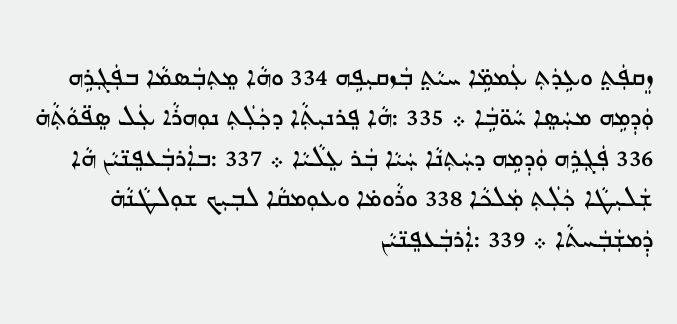ܙܸܩܦܲܬ̤ ܘܥܹܕܿܬܼ ܥܲܡܡܹ̈ܐ ܚܝܵܬ̤ ܒܲܙܩܝܼܦܹܗ 334 ܘܗܵܐ ܡܸܬܼܒܲܣܡܵܐ ܒܦܲܓܼܪܹܗ ܘܲܕܼܡܹܗ ܡܚܲܣܸܐ ܚܵܘ̈ܒܹܿܐ ܀ 335 :ܗܵܐ ܦܸܪܢܝܼܬܼܵܐ ܕܟܲܠܲܬܼ ܢܘܼܗܪܵܐ ܥܲܠ ܣܸܦ̈ܘܵܬܼܵܗ̇ 336 ܦܲܓܼܪܹܗ ܘܲܕܼܡܹܗ ܕܚܲܬܼܢܵܐ ܚܲܝܵܐ ܒܲܪ ܥܸܠܵܝܵܐ ܀ 337 :ܒܐܲܪܒܲܥܦܸܢ̈ܝܵܢ ܗܵܐ ܫܲܠܝܼܛܵܐ ܟܲܠܲܬܼ ܡܲܠܟܵܐ 338 ܘܪܵܘܡ̇ܐ ܘܥܘܼܡܩܵܐ ܠܒܼܝܼܟ ܫܘܼܠܛܵܢܵܗ̇ ܕܲܡܫܲܒܲܚܬܵܐ ܀ 339 :ܐܲܪܒܲܥܦܸܢ̈ܝܵܢ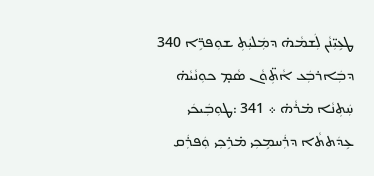ܛܥܹܝܼ̈ܢܵܢ ܠܲܫܡܵܗ̇ ܕܡܲܠܝܲܬܼ ܫܘܼܦܪܹ̈ܐ 340 ܕܒܲܐܪܒܲܥ ܐܵܬܼ̈ܘܵܢ ܣܵܡ̣ ܟܘܼܢܵܝܵܗ̇ ܚܲܬܼܢܵܐ ܡ̇ܪܵܗ̇ ܀ 341 :ܛܘܼܒܲܝܟܿܝ ܥܹܕܿܬܬܵܐ ܕܪܲܚܡܹܟܼܝ ܡ̇ܪܹܟܼܝ ܘܲܦܪܲܩ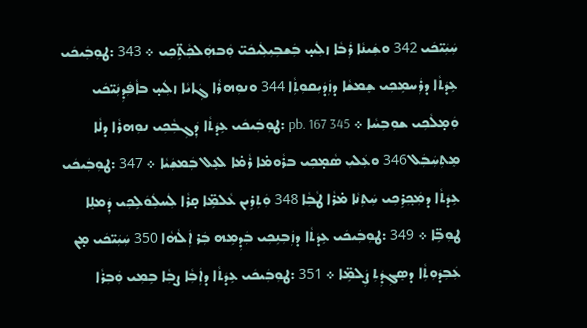ܚܲܝܲܝ̈ܟܿܝ 342 ܘܫܲܝܢܵܐ ܪܲܒܵܐ ܙܠܲܚ̣ ܒܲܫܒܼܝܼܠܲܝܟܿܝ̈ ܘܲܒܗܲܠܟܼܵܬܹ̈ܟܼܝ ܀ 343 :ܛܘܼܒܲܝܟܿܝ ܥܹܕܿܬܵܐ ܕܪܲܚܡܹܟܼܝ ܫܸܡܫܵܐ ܕܙܲܕܿܝܼܩܘܼܬܼܵܐ 344 ܘܢܘܼܗܪܵܐ ܓܲܐܝܵܐ ܙܠܲܚ̣ ܒܐܵܦܲܕܼܢܲܝ̈ܟܿܝ ܘܲܡ̣ܠܵܟܼܝ ܫܘܼܒܼܚܵܐ ܀ pb. 167 345 :ܛܘܼܒܲܝܟܿܝ ܥܹܕܿܬܵܐ ܕܲܓܼܒܼܵܟܼܝ ܢܘܼܗܪܵܐ ܕܠܵܐ ܡܸܬܼܚܲܒܲܠ 346 ܘܥܲܠܝܼ ܣܵܡ̣ܟܼܝ ܒܪܵܘܡ̇ܐ ܪܵܡ̇ܐ ܠܥܸܠ ܒܲܡܫܲܝܵܐ ܀ 347 :ܛܘܼܒܲܝܟܿܝ ܥܹܕܿܬܵܐ ܕܡܲܟܼ݂ܪܹܟܼܝ ܚܲܬܼܢܵܐ ܡ̇ܪܵܐ ܛܵܒܼܵܐ 348 ܘܲܬܼܪܹܝܢ ܥܵܠܡܹ̈ܐ ܩ̣ܪܵܐ ܠܲܚܠܲܘܿܠܹܟܼܝ ܕܲܡܠܸܐ ܛܘܼܒܹ̈ܐ ܀ 349 :ܛܘܼܒܲܝܟܿܝ ܥܹܕܿܬܵܐ ܕܙܲܒܼܢܹܟܼܝ ܒܲܕܼܡܹܗ ܒܲܪ ܐܲܠܵܗܵܐ 350 ܚܲܝܲܝ̈ܟܿܝ ܡ̣ܢ ܥܲܒܼܕܿܘܼܬܼܵܐ ܕܣܸܓܼܕܲܬܼ ܨܲܠܡܹ̈ܐ ܀ 351 :ܛܘܼܒܲܝܟܿܝ ܥܹܕܿܬܵܐ ܕܐܲܒܼܵܐ ܨܒܼܵܐ ܒܹܡܼܝ ܘܲܒܼܪܵܐ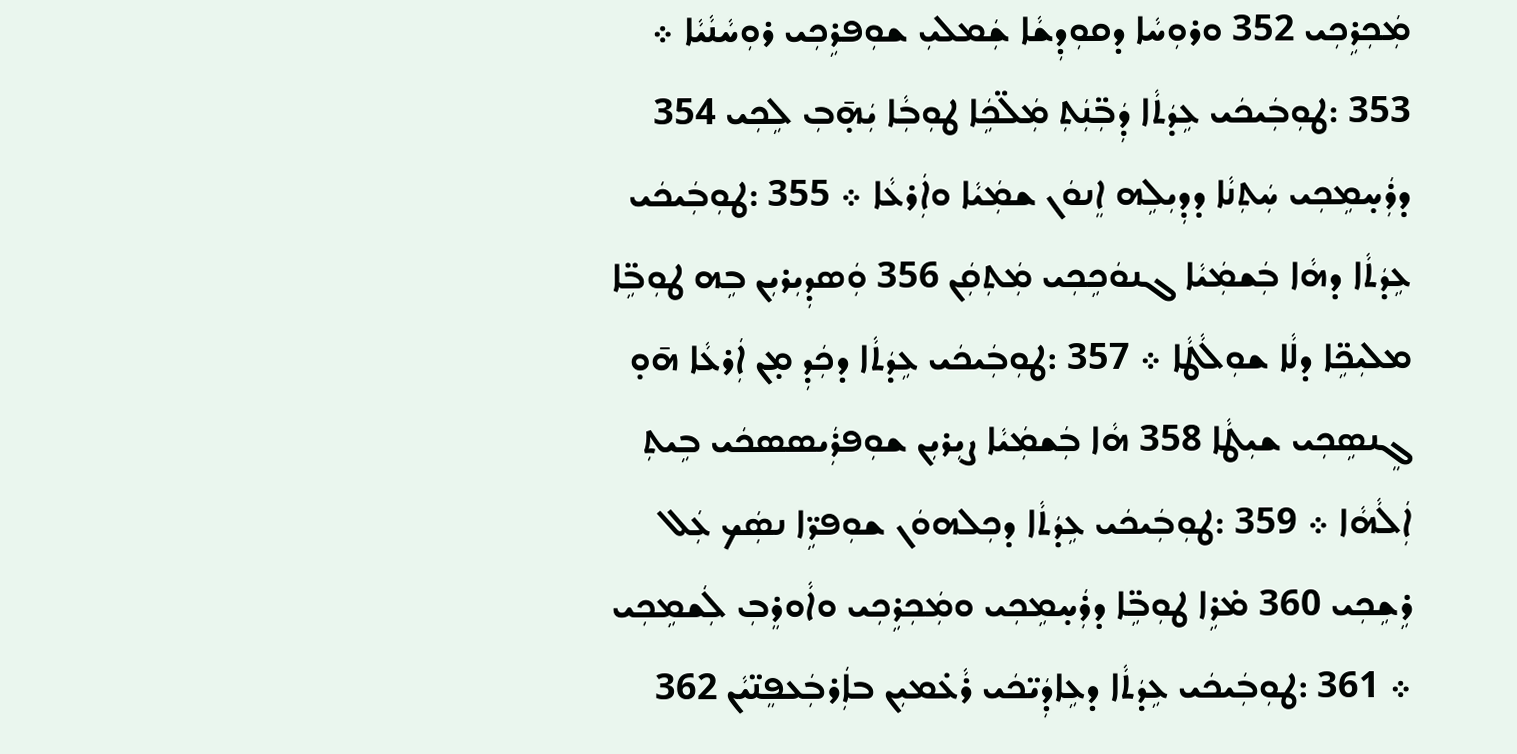ܡܲܟܼܪܹܟܼܝ 352 ܘܪܘܼܚܵܐ ܕܩܘܼܕܼܫܵܐ ܫܲܡܠܝܼ ܫܘܼܦܪܹܟܼܝ ܪܘܼܚܵܢܵܝܵܐ ܀ 353 :ܛܘܼܒܲܝܟܿܝ ܥܹܕܿܬܵܐ ܕܲܒܼ̈ܢܲܬܼ ܡܲܠ̈ܟܹܿܐ ܛܘܼܒܼܵܐ ܝܲܗ̣̄ܒܼ ܠܹܟܼܝ 354 ܕܪܲܚ̣ܡܹܟܼܝ ܚܲܬܼܢܵܐ ܕܕܼܝܼܠܹܗ ܐܸܢܘܿܢ ܫܡܲܝܵܐ ܘܐܲܪܥܵܐ ܀ 355 :ܛܘܼܒܲܝܟܿܝ ܥܹܕܿܬܵܐ ܕܗܵܐ ܒܲܫܡܲܝܵܐ ܓܢܘܿܟܹܟܼܝ ܡܲܬܼܩܲܢ 356 ܘܲܣܕܼܝܼܪܝܼܢ ܒܹܗ ܛܘܼܒܹ̈ܐ ܡܠܝܼܟܹ̈ܐ ܕܠܵܐ ܫܘܼܠܵܛܵܐ ܀ 357 :ܛܘܼܒܲܝܟܿܝ ܥܹܕܿܬܵܐ ܕܟܲܕܼ ܡ̣ܢ ܐܲܪܥܵܐ ܗ̄ܘ̣ ܓܸܢܣܹܟܼܝ ܫܝܼܛܵܐ 358 ܗܵܐ ܒܲܫܡܲܝܵܐ ܨܝܼܪܝܼܢ ܫܘܼܦܪܲܝܣܣܟܿܝ ܒܹܝܬܼ ܐܲܠܵܗܵܐ ܀ 359 :ܛܘܼܒܲܝܟܿܝ ܥܹܕܿܬܵܐ ܕܟܼܠܗܘܿܢ ܫܘܼܦܪܹ̈ܐ ܢܣܲܟ ܥܲܠ ܪܹܫܹܟܼܝ 360 ܡ̇ܪܹܐ ܛܘܼܒܹ̈ܐ ܕܪܲܚ̣ܡܹܟܼܝ ܘܡܲܟܼܪܹܟܼܝ ܘܐܵܘܪܸܒܼ ܠܲܫܡܹܟܼܝ ܀ 361 :ܛܘܼܒܲܝܟܿܝ ܥܹܕܿܬܵܐ ܕܥܹܐܕܲܝ̈ܟܿܝ ܪܵܥ̇ܡܝܼܢ ܒܐܲܪܒܲܥܦܸܢ̈ܝܵܢ 362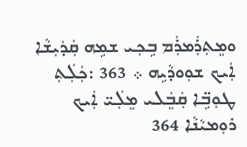ܘܡܸܬܼܪܲܡܪܲܡ ܒܹܟܼܝ ܫܡܹܗ ܩܲܕܿܝܼܫܵܐ ܐܲܝܟ ܫܘܼܘܕܵܝܹܗ ܀ 363 :ܟܲܠܲܬܼ ܛܘܼܒܹ̈ܐ ܩܲܒܸܿܠܝ ܡܸܠܲܝ̈ ܐܲܝܟ ܪܘܼܡܝܵܢܵܐ 364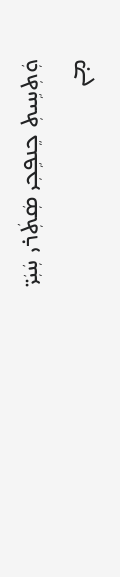ܘܲܬܼܚܹܝܬܼ ܟܸܢܦܹܟܼܝ ܣܲܬܲܪܝ ܚܲܝܲܝ̈ ܡ̣ܢ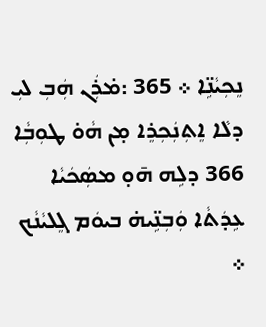ܢܸܟܼܝܵܢܹ̈ܐ ܀ 365 :ܡ̇ܪܲܢ ܗܲܒܼ ܠܝܼ ܕܠܵܐ ܐܸܬܼܢܲܟܼܪܸܐ ܡ̣ܢ ܗܵܘ̇ ܛܘܼܒܼܵܐ 366 ܕܠܹܗ ܗ̄ܘ̣ ܡܣܲܟܿܝܵܐ ܥܹܕܿܬܵܐ ܘܲܒܼܢܹ̈ܝܗ̇ ܒܝܘܿܡ ܓܸܠܝܵܢܵܟ ܀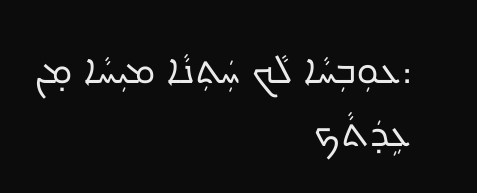:ܥܘܼܒܼܚܵܐ ܠܵܟ ܚܲܬܼܢܵܐ ܡܝܼܚܵܐ ܡ̣ܢ ܥܹܕܿܬܵܟ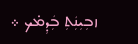ܙܒܼܝܼܢܲܬܼ ܒܲܕܼܡ̇ܟ ܀